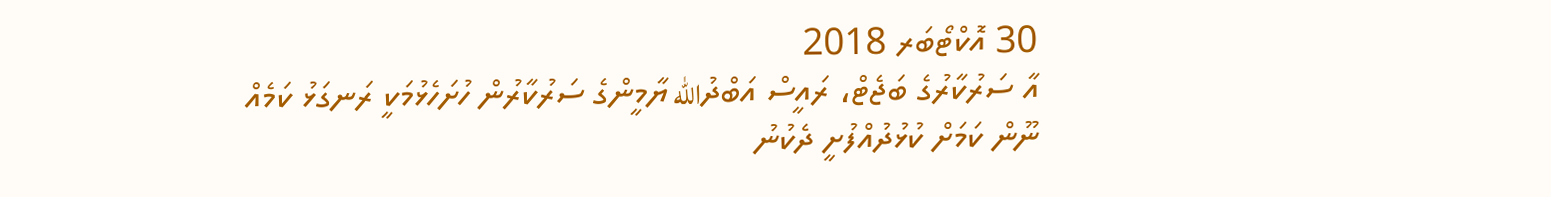30 އޮކްޓޯބަރ 2018
އާ ސަރުކާރުގެ ބަޖެޓް، ރައީސް އަބްދުالله ޔާމީންގެ ސަރުކާރުން ހުށަހެޅުމަކީ ރަނގަޅު ކަމެއް ނޫން ކަމަށް ކުޅުދުއްފުށީ ދެކުނު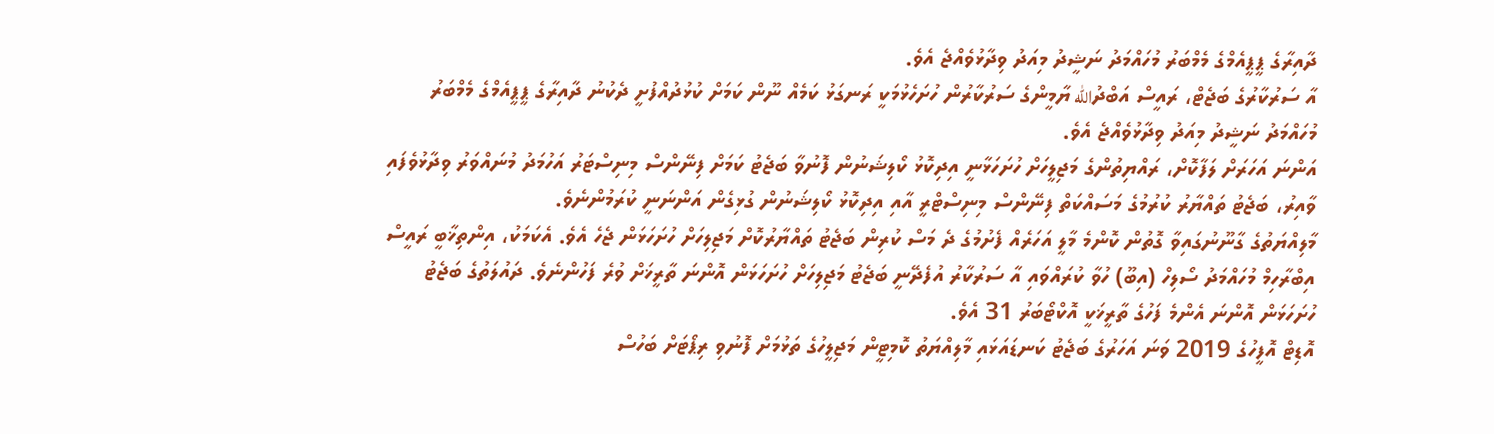ދާއިރާގެ ޕީޕީއެމްގެ މެމްބަރު މުހައްމަދު ނަޝީދު މިއަދު ވިދާޅުވެއްޖެ އެވެ.
އާ ސަރުކާރުގެ ބަޖެޓް، ރައީސް އަބްދުالله ޔާމީންގެ ސަރުކާރުން ހުށަހެޅުމަކީ ރަނގަޅު ކަމެއް ނޫން ކަމަށް ކުޅުދުއްފުށީ ދެކުނު ދާއިރާގެ ޕީޕީއެމްގެ މެމްބަރު މުހައްމަދު ނަޝީދު މިއަދު ވިދާޅުވެއްޖެ އެވެ.
އަންނަ އަހަރަށް ލަފާކޮށް، ރައްޔިތުންގެ މަޖިލީހަށް ހުށަހަޅާނީ އިދިކޮޅު ކޯލިޝަނުން ފޮނުވާ ބަޖެޓު ކަމަށް ފިނޭންސް މިނިސްޓަރު އަހުމަދު މުނައްވަރު ވިދާޅުވެފައި ވާއިރު، ބަޖެޓު ތައްޔާރު ކުރުމުގެ މަސައްކަތް ފިނޭންސް މިނިސްޓްރީ އާއި އިދިކޮޅު ކޯލިޝަނުން ގުޅިގެން އަންނަނީ ކުރަމުންނެވެ.
މާލިއްޔަތުގެ ގާނޫނުގައިވާ ގޮތުން ކޮންމެ މާލީ އަހަރެއް ފެށުމުގެ ދެ މަސް ކުރިން ބަޖެޓު ތައްޔާރުކޮށް މަޖިލިހަށް ހުށަހަޅަން ޖެހެ އެވެ. އެކަމަކު، އިންތިޚާބީ ރައީސް އިބްރާހިމް މުހައްމަދު ސޯލިހް (އިބޫ) ހުވާ ކުރައްވައި އާ ސަރުކާރު އުފެދޭނީ ބަޖެޓު މަޖިލިހަށް ހުށަހަޅަން އޮންނަ ތާރީޚަށް ވުރެ ފަހުންނެވެ. ދައުލަތުގެ ބަޖެޓު ހުށަހަޅަން އޮންނަ އެންމެ ފަހުގެ ތާރީޚަކީ އޮކްޓޯބަރު 31 އެވެ.
އޮޑިޓް އޮފީހުގެ 2019 ވަނަ އަހަރުގެ ބަޖެޓު ކަނޑައަޅައި މާލިއްޔަތު ކޮމިޓީން މަޖިލީހުގެ ތަޅުމަށް ފޮނުވި ރިޕޯޓަށް ބަހުސް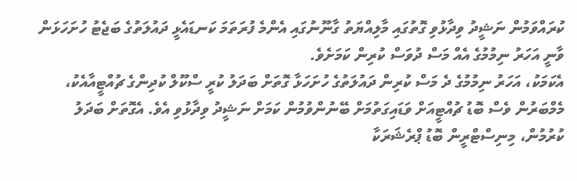ކުރައްވަމުން ނަޝީދު ވިދާޅުވި ގޮތުގައި މާލިއްޔަތު ގާނޫނުގައި އެންމެ ފުރަތަމަ ކަނޑައެޅީ ދައުލަތުގެ ބަޖެޓު ހުށަހަޅަން ވާނީ އަހަރު ނިމުމުގެ އެއް މަސް ދުވަސް ކުރިން ކަމަށެވެ.
އެކަމަކު، އަހަރު ނިމުމުގެ ދެ މަސް ކުރިން ދައުލަތުގެ ހުށަހަޅާ ގޮތަށް ބަދަލު ކުރީ ސްކޫލް ކުދިންގެ ޗުއްޓީއާއެކު، މެމްބަރުން ވެސް ބޮޑު ޗުއްޓީއަށް ވަޑައިގަތުމަށް ބޭނުންވުމުން ކަމަށް ނަޝީދު ވިދާޅުވި އެވެ. އެގޮތަށް ބަދަލު ކުރުމުން، މިނިސްޓްރީން ބޮޑު ޕްރެޝަރަކާ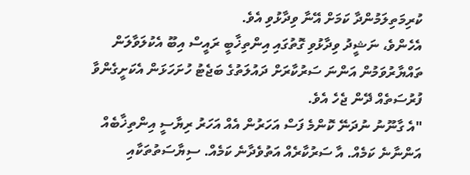ކުރިމަތިލަމުންދާ ކަމަށް އޭނާ ވިދާޅުވި އެވެ.
އެހެންވެ، ނަޝީދު ވިދާޅުވި ގޮތުގައި އިންތިޚާބީ ރައީސް އިބޫ އެކުލަވާލަން ތައްޔާރުވަމުން އަންނަ ސަރުކާރަށް ދައުލަތުގެ ބަޖެޓު ހުށަހަޅަން އެކަށީގެންވާ ފުރުސަތެއް ދޭން ޖެހެ އެވެ.
"އެ ގާނޫނު ނުދަނޭ ކޮންމެ ފަސް އަހަރުން އެއް އަހަރު ރިޔާސީ އިންތިޚާބެއް އަންނާނެ ކަމެއް. އާ ސަރުކާރެއް އަތުވެދާނެ ކަމެއް. ސިޔާސަތުތަކާއި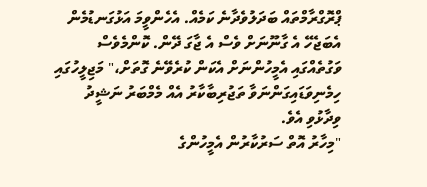ޕްރޮގްރާމްތައް ބަދަލުވެދާނެ ކަމެއް. އެހެންވީމަ އަޅުގަނޑުމެން އެބަޖެހޭ އެ ގާނޫނަށް ވެސް އެ ޖާގަ ދޭން. ކޮންމެވެސް ވަގުތެއްގައި އެމީހުންނަށް އެކަން ކުރެވޭނެ ގޮތަށް،" މަޖިލީހުގައި ހިމެނިވަޑައިގަންނަވާ ތަޖުރިބާކާރު އެއް މެމްބަރު ނަޝީދު ވިދާޅުވި އެވެ.
"މިހާރު އޮތް ސަރުކާރުން އެމީހުންގެ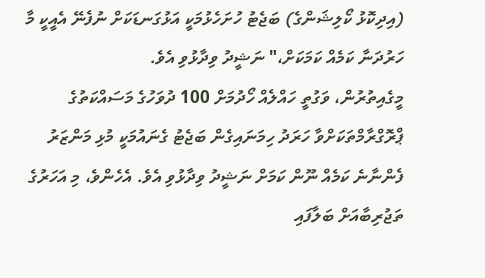(އިދިކޮޅު ކޯލިޝަންގެ) ބަޖެޓު ހުށަހެޅުމަކީ އަޅުގަނޑަކަށް ނުފެނޭ އެއީކީ މާ ހަރުދަނާ ކަމެއް ކަމަކަށް،" ނަޝީދު ވިދާޅުވި އެވެ.
މީގެއިތުރުން، ވަގުތީ ހައްލެއް ހޯދުމަށް 100 ދުވަހުގެ މަސައްކަތުގެ ޕްރޮގްރާމްތަކަށްވާ ހަރަދު ހިމަނައިގެން ބަޖެޓު ގެނައުމަކީ މުޅި މަންޒަރު ފެންނާނެ ކަމެއް ނޫން ކަމަށް ނަޝީދު ވިދާޅުވި އެވެ. އެހެންވެ، މި އަހަރުގެ ތަޖުރިބާއަށް ބަލާފައި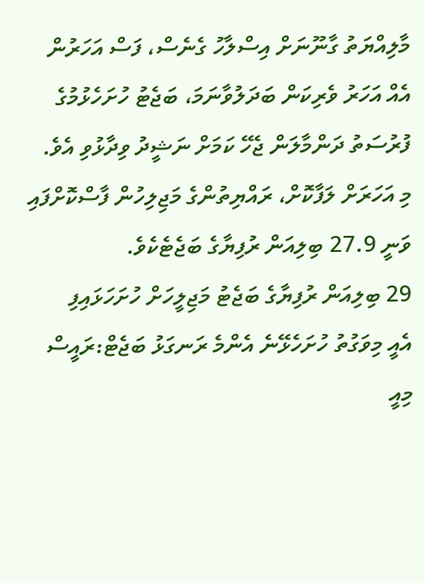މާލިއްޔަތު ގާނޫނަށް އިސްލާހު ގެނެސް، ފަސް އަހަރުން އެއް އަހަރު ވެރިކަން ބަދަލުވާނަމަ، ބަޖެޓު ހުށަހެޅުމުގެ ފުރުސަތު ދަންމާލަން ޖެހޭ ކަމަށް ނަޝީދު ވިދާޅުވި އެވެ.
މި އަހަރަށް ލަފާކޮށް، ރައްޔިތުންގެ މަޖިލިހުން ފާސްކޮށްފައި ވަނީ 27.9 ބިލިއަން ރުފިޔާގެ ބަޖެޓެކެވެ.
29 ބިލިއަން ރުފިޔާގެ ބަޖެޓު މަޖިލީހަށް ހުށަހަޅައިފި
އެއީ މިވަގުތު ހުށަހެޅޭނެ އެންމެ ރަނގަޅު ބަޖެޓް:ރައީސް
މިއީ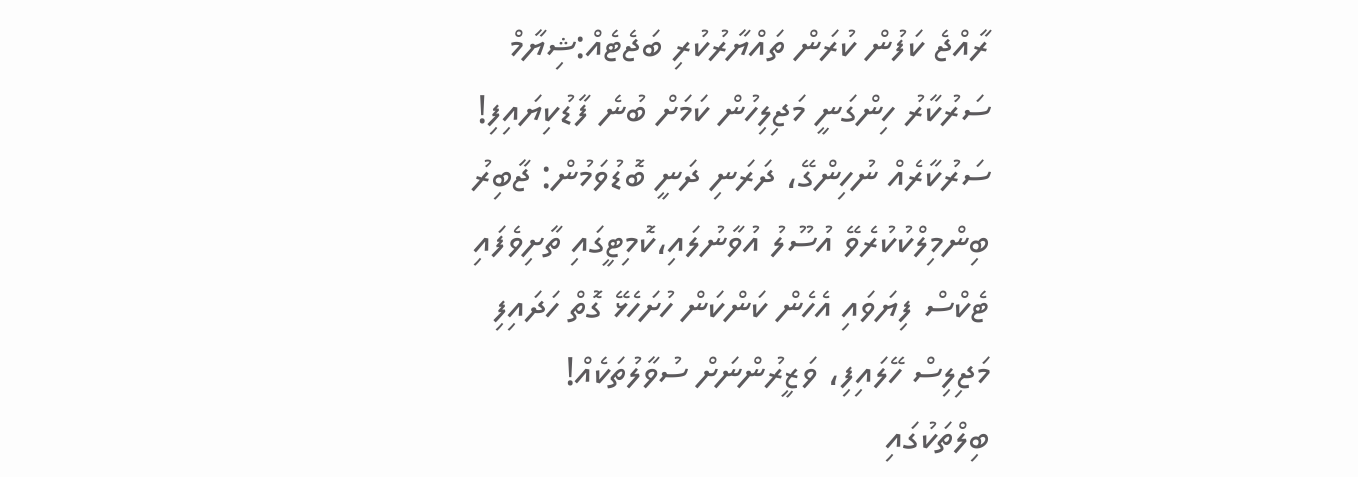ރާއްޖެ ކަފުން ކުރަން ތައްޔާރުކުރި ބަޖެޓެއް:ޝިޔާމް
ސަރުކާރު ހިންގަނީ މަޖިލިހުން ކަމަށް ބުނެ ފާޑުކިޔައިފި!
ސަރުކާރެއް ނުހިންގޭ، ދަރަނި ދަނީ ބޮޑުވަމުން: ޖާބިރު
ބިންމިލްކުކުރެވޭ އުސޫލު އުވާނުލައި،ކޮމިޓީގައި ތާށިވެފައި
ޓެކްސް ފިޔަވައި އެހެން ކަންކަން ހުށަހެޅޭ ގޮތް ހަދައިފި
މަޖިލިސް ހޭލައިފި، ވަޒީރުންނަށް ސުވާލުތަކެއް!
ބިލްތަކުގައި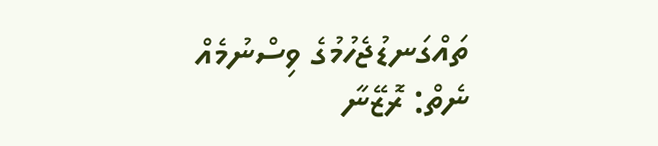ތައްގަނޑުޖެހުމުގެ ވިސްނުމެއް ނެތް: ރޮޒޭނާ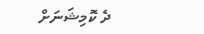ދެ ކޮމިޝަނަށް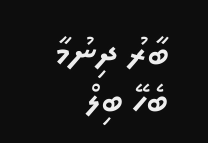ބާރު ދިނުމާ ބެހޭ ބިލް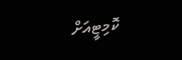ކޮމިޓީއަށް